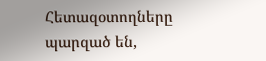Հետազօտողները պարզած են,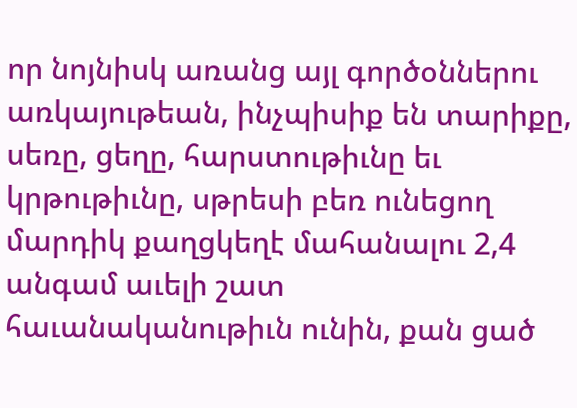որ նոյնիսկ առանց այլ գործօններու առկայութեան, ինչպիսիք են տարիքը, սեռը, ցեղը, հարստութիւնը եւ կրթութիւնը, սթրեսի բեռ ունեցող մարդիկ քաղցկեղէ մահանալու 2,4 անգամ աւելի շատ հաւանականութիւն ունին, քան ցած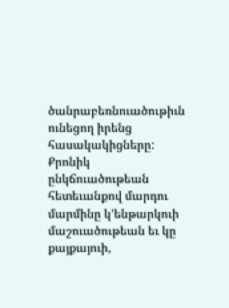ծանրաբեռնուածութիւն ունեցող իրենց հասակակիցները:
Քրոնիկ ընկճուածութեան հետեւանքով մարդու մարմինը կ'ենթարկուի մաշուածութեան եւ կը քայքայուի,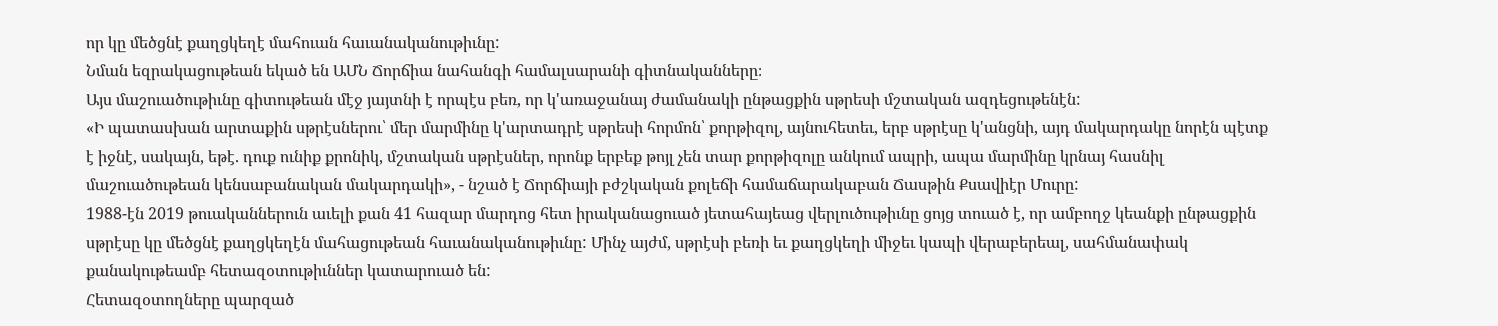որ կը մեծցնէ քաղցկեղէ մահուան հաւանականութիւնը:
Նման եզրակացութեան եկած են ԱՄՆ Ճորճիա նահանգի համալսարանի գիտնականները։
Այս մաշուածութիւնը գիտութեան մէջ յայտնի է որպէս բեռ, որ կ'առաջանայ ժամանակի ընթացքին սթրեսի մշտական ազդեցութենէն:
«Ի պատասխան արտաքին սթրէսներու՝ մեր մարմինը կ'արտադրէ սթրեսի հորմոն՝ քորթիզոլ, այնուհետեւ, երբ սթրէսը կ'անցնի, այդ մակարդակը նորէն պէտք է իջնէ, սակայն, եթէ. դուք ունիք քրոնիկ, մշտական սթրէսներ, որոնք երբեք թոյլ չեն տար քորթիզոլը անկում ապրի, ապա մարմինը կրնայ հասնիլ մաշուածութեան կենսաբանական մակարդակի», - նշած է Ճորճիայի բժշկական քոլեճի համաճարակաբան Ճասթին Քսավիէր Մուրը:
1988-էն 2019 թուականներուն աւելի քան 41 հազար մարդոց հետ իրականացուած յետահայեաց վերլուծութիւնը ցոյց տուած է, որ ամբողջ կեանքի ընթացքին սթրէսը կը մեծցնէ քաղցկեղէն մահացութեան հաւանականութիւնը: Մինչ այժմ, սթրէսի բեռի եւ քաղցկեղի միջեւ կապի վերաբերեալ, սահմանափակ քանակութեամբ հետազօտութիւններ կատարուած են:
Հետազօտողները պարզած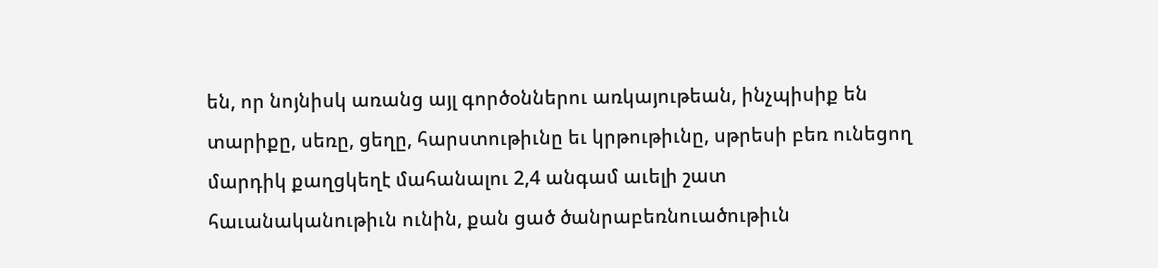են, որ նոյնիսկ առանց այլ գործօններու առկայութեան, ինչպիսիք են տարիքը, սեռը, ցեղը, հարստութիւնը եւ կրթութիւնը, սթրեսի բեռ ունեցող մարդիկ քաղցկեղէ մահանալու 2,4 անգամ աւելի շատ հաւանականութիւն ունին, քան ցած ծանրաբեռնուածութիւն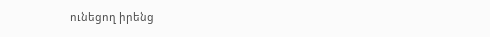ունեցող իրենց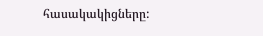հասակակիցները: